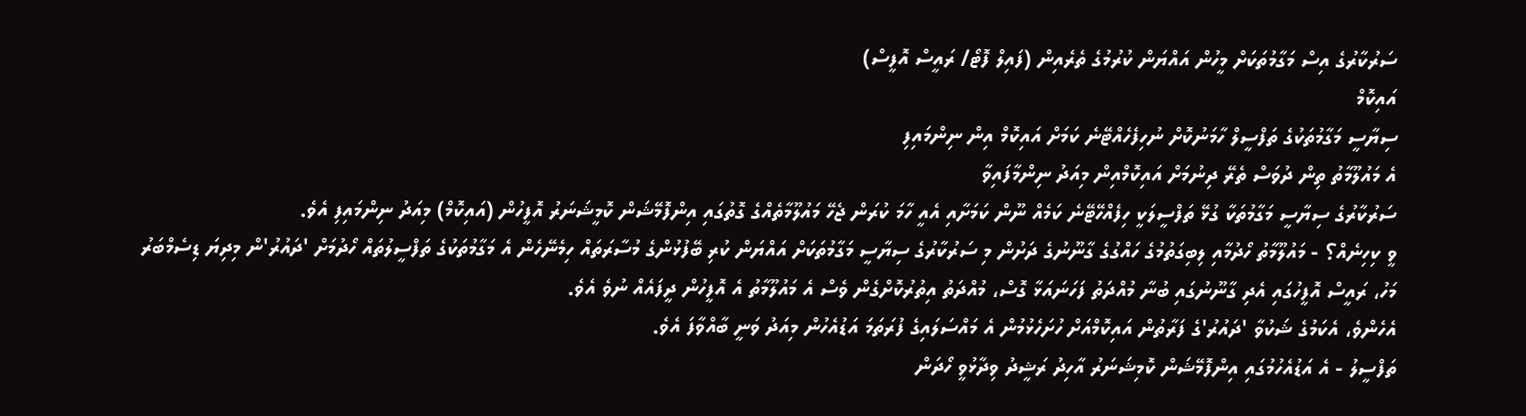ސަރުކާރުގެ އިސް މަގާމުތަކަށް މީހުން އައްޔަން ކުރުމުގެ ތެރެއިން (ފައިލް ފޮޓޯ/ ރައީސް އޮފީސް)
އައިކޮމް
ސިޔާސީ މަގާމުތަކުގެ ތަފްސީލް ހާމަނުކޮށް ނުހިފެހެއްޓޭނެ ކަމަށް އައިކޮމް އިން ނިންމައިފި
އެ މައުލޫމާތު ތިން ދުވަސް ތެރޭ ދިނުމަށް އައިކޮމްއިން މިއަދު ނިންމާފައިވާ
ސަރުކާރުގެ ސިޔާސީ މަގާމުތަކާ ގުޅޭ ތަފްސީލަކީ ހިފެއްހޭޓޭނެ ކަމެއް ނޫން ކަމަށާއި އެއީ ހާމަ ކުރަން ޖެހޭ މައުލޫމާތެއްގެ ގޮތުގައި އިންފޮމޭޝަން ކޮމީޝަނަރު އޮފީހުން (އައިކޮމް) މިއަދު ނިންމައިފި އެވެ.
ވީ ކިހިނެއް؟ - މައުލޫމާތު ހޯދުމާއި ލިބިގަތުމުގެ ހައްގުގެ ގާނޫނުގެ ދަށުން މި ސަރުކާރުގެ ސިޔާސީ މަގާމުތަކަށް އައްޔަން ކުރި ބޭފުޅުންގެ މުސާރަތައް ހިމެނޭހެން އެ މަގާމުތަކުގެ ތަފްސީލުތައް ހޯދުމަށް 'ދައުރު'ން މިދިޔަ ޑިސެމްބަރު މަހު، ރައީސް އޮފީހުގައި އެދި ގާނޫނުގައި ބުނާ މުއްދަތު ފަހަނައަޅާ ގޮސް، މުއްދަތު އިތުރުކޮށްގެން ވެސް އެ މައުލޫމާތު އެ އޮފީހުން ދީފައެއް ނުވެ އެވެ.
އެހެންވެ، އެކަމުގެ ޝަކުވާ 'ދައުރު'ގެ ފަރާތުން އައިކޮމްއަށް ހުށަހެޅުމުން އެ މައްސަލައިގެ ފުރަތަމަ އަޑުއެހުން މިއަދު ވަނީ ބާއްވާފަ އެވެ.
ތަފްސީލު - އެ އަޑުއެހުމުގައި އިންފޮމޭޝަން ކޮމިޝަނަރު އާހިދު ރަޝީދު ވިދާޅުވީ ހޯދަން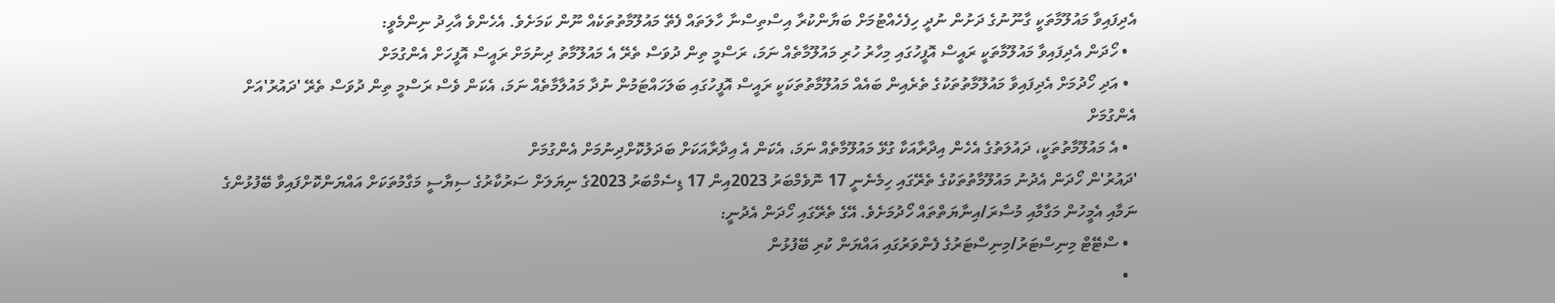އެދިފައިވާ މައުލޫމާތަކީ ގާނޫނުގެ ދަށުން ނުދީ ހިފެހެއްޓުމަށް ބަޔާންކުރާ އިސްތިސްނާ ހާލަތައް ފެތޭ މައުލޫމާތުތަކެއް ނޫން ކަމަށެވެ. އެހެންވެ އާހިދު ނިންމެވީ:
  • ހޯދަން އެދިފައިވާ މައުލޫމާތަކީ ރައީސް އޮފީހުގައި މިހާރު ހުރި މައުލޫމާތެއް ނަމަ، ރަސްމީ ތިން ދުވަސް ތެރޭ އެ މައުލޫމާތު ދިނުމަށް ރައީސް އޮފީހަށް އެންގުމަށް
  • އަދި ހޯދުމަށް އެދިފައިވާ މައުލޫމާތުތަކުގެ ތެރެއިން ބައެއް މައުލޫމާތުތަކަކީ ރައީސް އޮފީހުގައި ބަލަހައްޓަމުން ނުދާ މައުލާމާތެއް ނަމަ، އެކަން ވެސް ރަސްމީ ތިން ދުވަސް ތެރޭ 'ދައުރު'އަށް އެންގުމަށް
  • އެ މައުލޫމާތުތަކީ، ދައުލަތުގެ އެހެން އިދާރާއަކާ ގުޅޭ މައުލޫމާތެއް ނަމަ، އެކަން އެ އިދާރާއަކަށް ބަދަލުކޮށްދިނުމަށް އެންގުމަށް
'ދައުރު'ން ހޯދަން އެދުނު މައުލޫމާތުތަކުގެ ތެރޭގައި ހިމެނެނީ 17 ނޮވެމްބަރު 2023އިން 17 ޑިސެމްބަރު 2023ގެ ނިޔަލަށް ސަރުކާރުގެ ސިޔާސީ މަގާމުތަކަށް އައްޔަންކޮށްފައިވާ ބޭފުޅުންގެ ނަމާއި އެމީހުން މަގާމާއި މުސާރަ/އިނާޔަތްތައް ހޯދުމަށެވެ. އޭގެ ތެރޭގައި ހޯދަން އެދުނީ:
  • ސްޓޭޓް މިނިސްޓަރު/މިނިސްޓަރުގެ ފެންވަރުގައި އައްޔަން ކުރި ބޭފުޅުން
  •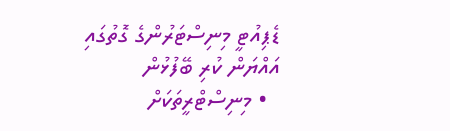ޑެޕިއުޓީ މިނިސްޓަރުންގެ ގޮތުގައި އައްޔަން ކުރި ބޭފުޅުން
  • މިނިސްޓްރީތަކަށް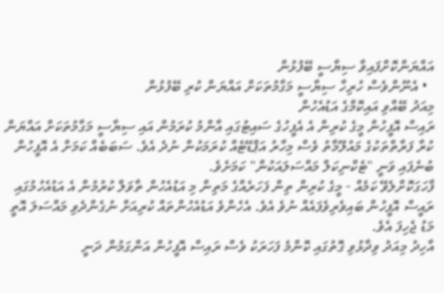އައްޔަންކޮށްފައިވާ ސިޔާސީ ބޭފުޅުން
  • އެނޫންވެސް ހުރިހާ ސިޔާސީ މަގާމުތަކަށް އައްޔަން ކުރި ބޭފުޅުން
މިއަދު ބޭއްވި އައިކޮމްގެ އަޑުއެހުން
ރައިސް އޮފީހުން މީގެ ކުރިން އެ އެފީހުގެ ސައިޓުގައި އާންމު ކުރަމުން އައި ސިޔާސީ މަގާމުތަކަށް އައްޔަން ކުރާ ފަރާތްތަކުގެ މައުލޫމާތު ވެސް މިހާރު އަޕްޑޭޓެއް ކުރަމަކުން ނުދެ އެވެ. ސަބަބެއް ކަމަށް އެ އޮފީހުން ބުނެފައި ވަނީ "ޓެކްނިކަލް މައްސަލައަކުން" ކަމަށެވެ.
ފާހަގަކޮށްލެވޭ ކަމެއް - މީގެ ކުރިން ތިން ފަހަރެއްގެ މަތިން މި އަޑުއެހުން ތާވަލް ކުރުމުން އެ އަޑުއެހުމުގައި ރައީސް އޮފީހުން ބައިވެރިވެފައެއް ނުވެ އެވެ. އެހެންވެ އަޑުއެހުންތައް ކުރިއަށް ނުގެންދެވި މައްސަލަ އޮތީ މަޑު ޖެހިފަ އެވެ.
އާހިދު މިއަދު ވިދާޅުވި ގޮތުގައި ކޮންމެ ފަހަރަކު ވެސް ރައިސް އޮފީހުން އަންގަމުން ދަނީ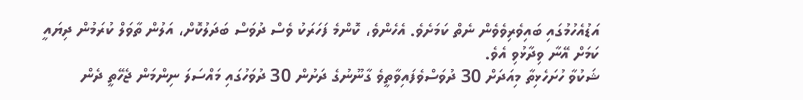އަޑުއެހުމުގައި ބައިވެރިވެވެން ނެތް ކަމަށެވެ. އެހެންވެ، ކޮންމެ ފަހަރަކު ވެސް ދުވަސް ބަދަލުކޮށް، އަލުން ތާވަލް ކުރަމުން ދިޔައީ ކަމަށް އޭނާ ވިދާޅުވި އެވެ.
ޝަކުވާ ހުށަހެޅިތާ މިއަދަށް 30 ދުވަސްވެފައިވާތީވެ ގާނޫނުގެ ދަށުން 30 ދުވަހުގައި މައްސަލަ ނިންމަން ޖެހޭތީ ދެން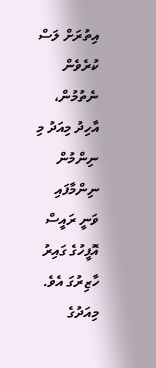އިތުރަށް ލަސް ކުރެވެން ނެތުމުން، އާހިދު މިއަދު މި ނިންމުން ނިންމާފައި ވަނީ ރައީސް އޮފީހުގެ ގައިރު ހާޒިރުގަ އެވެ.
މިއަދުގެ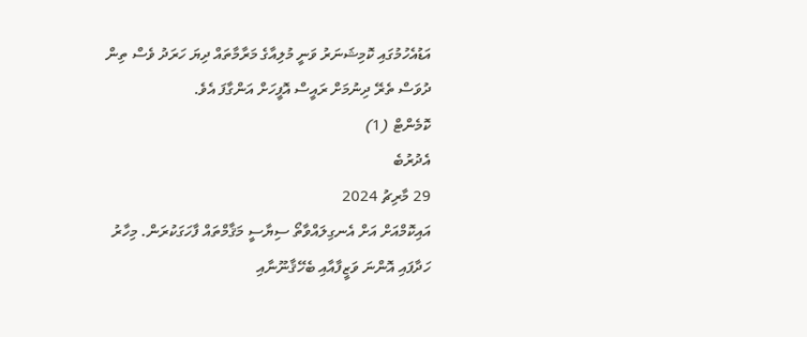އަޑުއެހުމުގައި ކޮމިޝަނަރު ވަނީ މުލިއާގެ މަރާމާތައް ދިޔަ ހަރަދު ވެސް ތިން ދުވަސް ތެރޭ ދިނުމަށް ރައީސް އޮފީހަށް އަންގާފަ އެވެ.
ކޮމެންޓް (1)
އެދުރުބެ
29 މާރިޗު 2024
އައިކޮމްއަށް އަށް އެނގިލައްވާތޯ ސިޔާސީ މަޤާމްތައް ފާހަގަކުރަން. މިހާރު ހަދާފައި އޮންނަ ވަޒީފާއާއި ބެހޭޤާނޫނާއި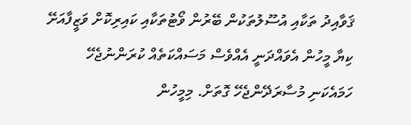ޤަވާއިދު ތަކާއި އުސޫލުތަކުން ބޭރުން ވޯޓުތަކާއި ކައިރިކޮށް ވަޒީފާއަށޭ ކިޔާ މީހުން އެވައްދަނީ އެއްވެސް މަސައްކަތެއް ކުރަންނުޖެހޭ ހަމައެކަނި މުސާރަދޭންޖެހޭ ގޮތަށް. މިމީހުން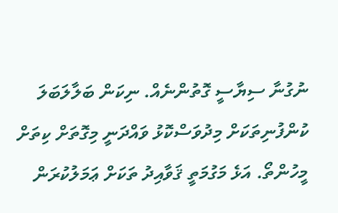ނުގުނާ ސިޔާސީ ގޮތުންނެއް. ނިކަން ބަލާލަބަލަ ކުންފުނިތަކަށް މިދުވަސްކޮޅު ވައްދަނީ މިގޮތަށް ކިތަށް މީހުންތޯ. އަޅެ މަގުމަތީ ޤަވާއިދު ތަކަށް ޢަމަލުކުރަން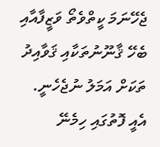ޖެހޭނަމަ ކީތްވެތޯ ވަޒީފާއާއި ބެހޭ ޤާނޫނުތަކާއި ޤަވާއިދު ތަކަށް އަމަލު ނުޖެހެނީ. އެއީ ފޮތުގައި ހިމެނޭ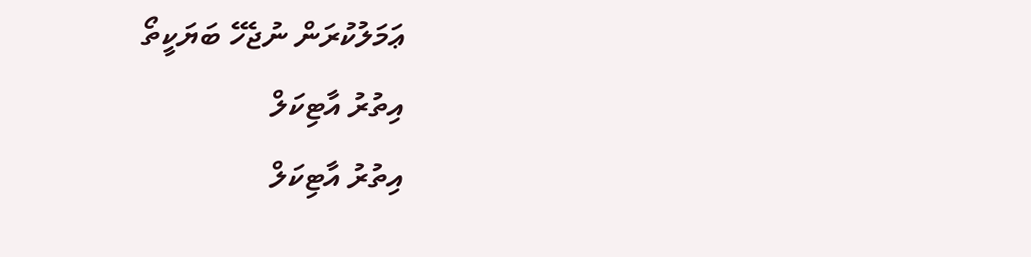ޢަމަލުކުރަން ނުޖެހޭ ބަޔަކީތޯ
އިތުރު އާޓިކަލް
އިތުރު އާޓިކަލް